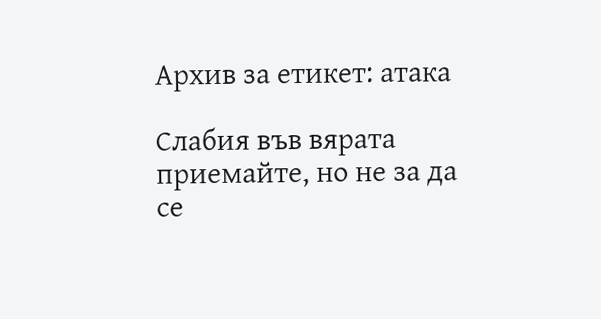Архив за етикет: атака

Слабия във вярата приемайте, но не за да се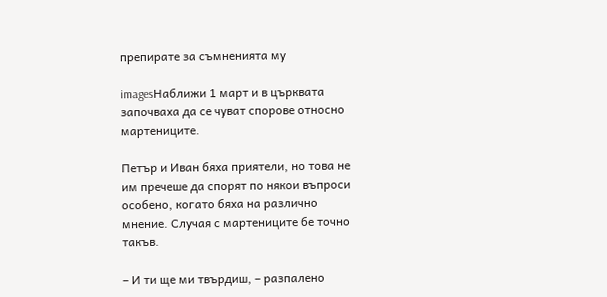препирате за съмненията му

imagesНаближи 1 март и в църквата започваха да се чуват спорове относно мартениците.

Петър и Иван бяха приятели, но това не им пречеше да спорят по някои въпроси особено, когато бяха на различно мнение. Случая с мартениците бе точно такъв.

– И ти ще ми твърдиш, – разпалено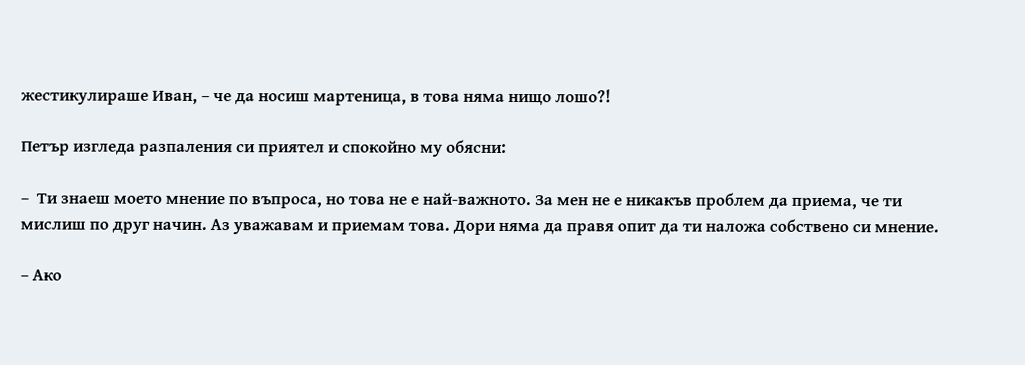жестикулираше Иван, – че да носиш мартеница, в това няма нищо лошо?!

Петър изгледа разпаления си приятел и спокойно му обясни:

–  Ти знаеш моето мнение по въпроса, но това не е най-важното. За мен не е никакъв проблем да приема, че ти мислиш по друг начин. Аз уважавам и приемам това. Дори няма да правя опит да ти наложа собствено си мнение.

– Ако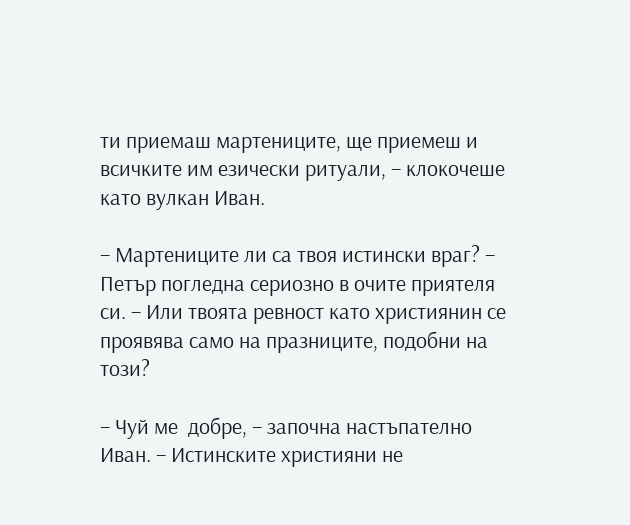ти приемаш мартениците, ще приемеш и всичките им езически ритуали, – клокочеше като вулкан Иван.

– Мартениците ли са твоя истински враг? – Петър погледна сериозно в очите приятеля си. – Или твоята ревност като християнин се проявява само на празниците, подобни на този?

– Чуй ме  добре, – започна настъпателно Иван. – Истинските християни не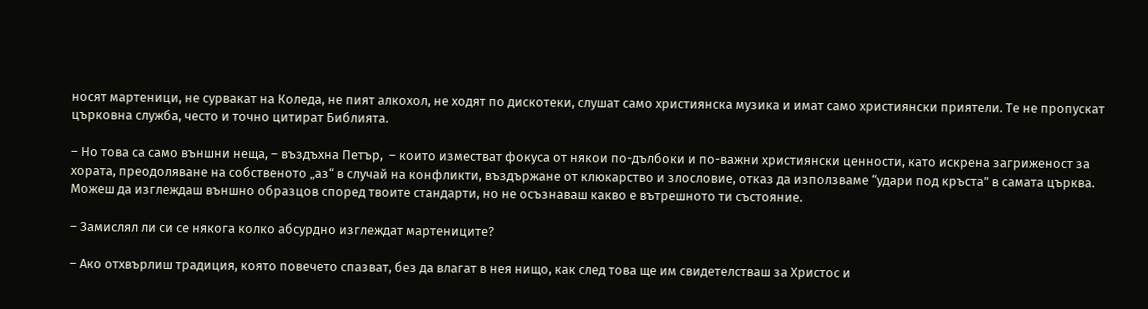носят мартеници, не сурвакат на Коледа, не пият алкохол, не ходят по дискотеки, слушат само християнска музика и имат само християнски приятели. Те не пропускат църковна служба, често и точно цитират Библията.

– Но това са само външни неща, – въздъхна Петър,  – които изместват фокуса от някои по-дълбоки и по-важни християнски ценности, като искрена загриженост за хората, преодоляване на собственото „аз“ в случай на конфликти, въздържане от клюкарство и злословие, отказ да използваме “удари под кръста” в самата църква. Можеш да изглеждаш външно образцов според твоите стандарти, но не осъзнаваш какво е вътрешното ти състояние.

– Замислял ли си се някога колко абсурдно изглеждат мартениците?

– Ако отхвърлиш традиция, която повечето спазват, без да влагат в нея нищо, как след това ще им свидетелстваш за Христос и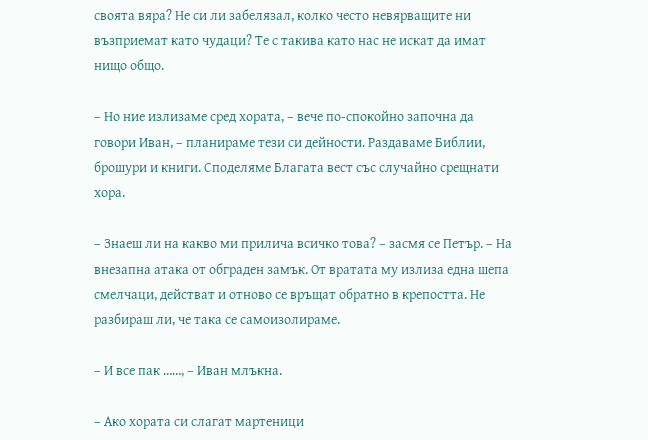своята вяра? Не си ли забелязал, колко често невярващите ни възприемат като чудаци? Те с такива като нас не искат да имат нищо общо.

– Но ние излизаме сред хората, – вече по-спокойно започна да говори Иван, – планираме тези си дейности. Раздаваме Библии, брошури и книги. Споделяме Благата вест със случайно срещнати хора.

– Знаеш ли на какво ми прилича всичко това? – засмя се Петър. – На внезапна атака от обграден замък. От вратата му излиза една шепа смелчаци, действат и отново се връщат обратно в крепостта. Не разбираш ли, че така се самоизолираме.

– И все пак ……, – Иван млъкна.

– Ако хората си слагат мартеници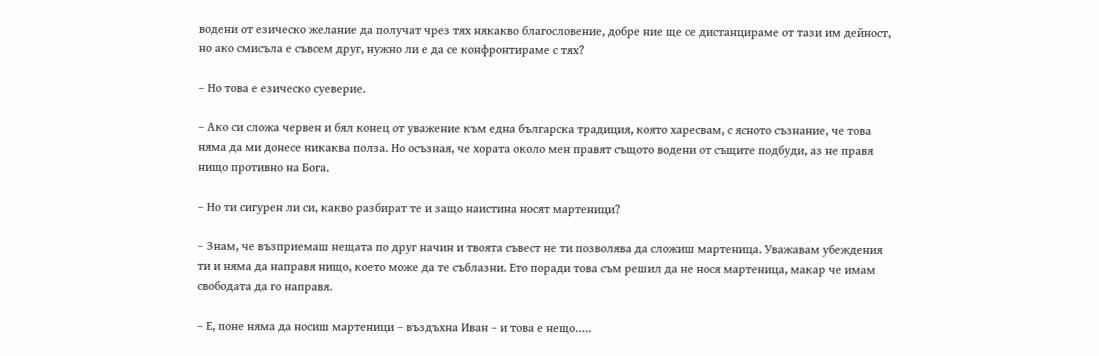водени от езическо желание да получат чрез тях някакво благословение, добре ние ще се дистанцираме от тази им дейност, но ако смисъла е съвсем друг, нужно ли е да се конфронтираме с тях?

– Но това е езическо суеверие.

– Ако си сложа червен и бял конец от уважение към една българска традиция, която харесвам, с ясното съзнание, че това няма да ми донесе никаква полза. Но осъзная, че хората около мен правят същото водени от същите подбуди, аз не правя нищо противно на Бога.

– Но ти сигурен ли си, какво разбират те и защо наистина носят мартеници?

– Знам, че възприемаш нещата по друг начин и твоята съвест не ти позволява да сложиш мартеница. Уважавам убеждения ти и няма да направя нищо, което може да те съблазни. Ето поради това съм решил да не нося мартеница, макар че имам свободата да го направя.

– Е, поне няма да носиш мартеници – въздъхна Иван – и това е нещо…..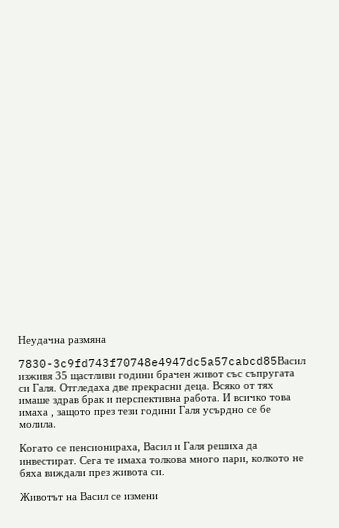Неудачна размяна

7830-3c9fd743f70748e4947dc5a57cabcd85Васил изживя 35 щастливи години брачен живот със съпругата си Галя. Отгледаха две прекрасни деца. Всяко от тях имаше здрав брак и перспективна работа. И всичко това имаха , защото през тези години Галя усърдно се бе молила.

Когато се пенсионираха, Васил и Галя решиха да инвестират. Сега те имаха толкова много пари, колкото не бяха виждали през живота си.

Животът на Васил се измени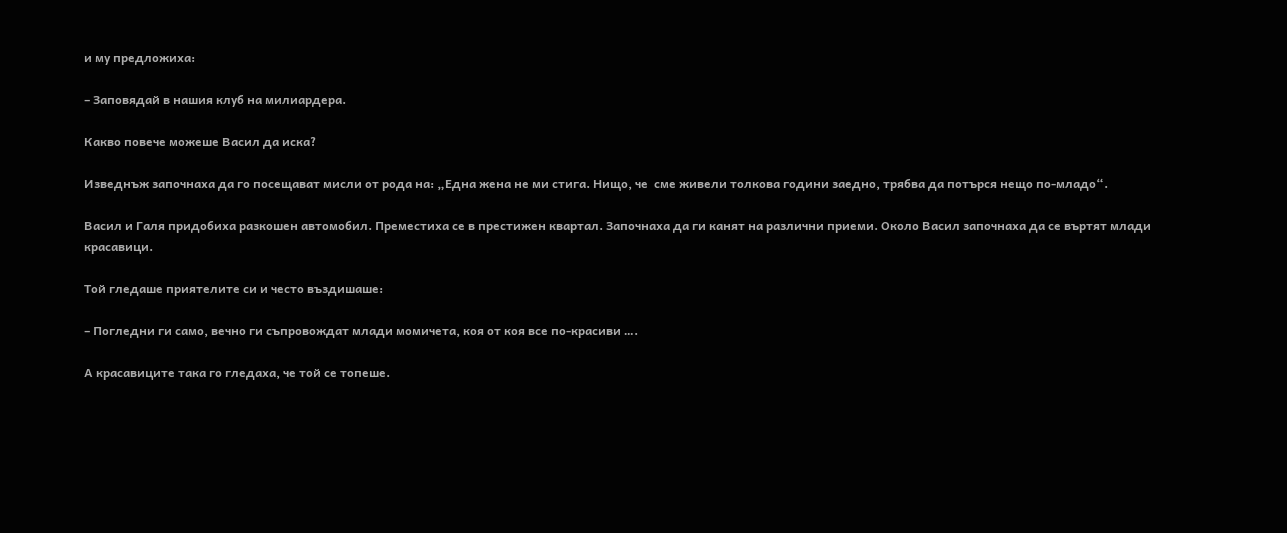и му предложиха:

– Заповядай в нашия клуб на милиардера.

Какво повече можеше Васил да иска?

Изведнъж започнаха да го посещават мисли от рода на: „Една жена не ми стига. Нищо, че  сме живели толкова години заедно, трябва да потърся нещо по-младо“.

Васил и Галя придобиха разкошен автомобил. Преместиха се в престижен квартал. Започнаха да ги канят на различни приеми. Около Васил започнаха да се въртят млади красавици.

Той гледаше приятелите си и често въздишаше:

– Погледни ги само, вечно ги съпровождат млади момичета, коя от коя все по-красиви ….

А красавиците така го гледаха, че той се топеше.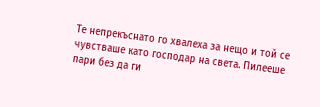Те непрекъснато го хвалеха за нещо и той се чувстваше като господар на света. Пилееше пари без да ги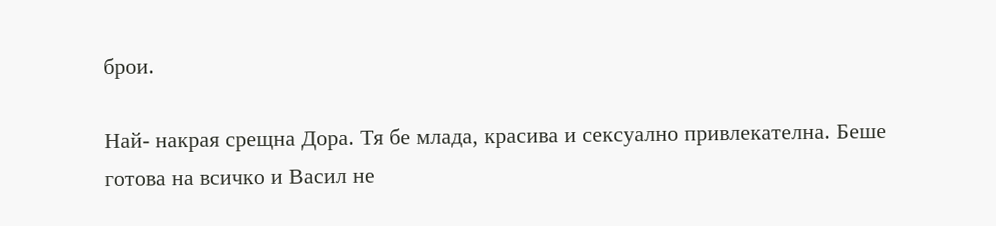брои.

Най- накрая срещна Дора. Тя бе млада, красива и сексуално привлекателна. Беше готова на всичко и Васил не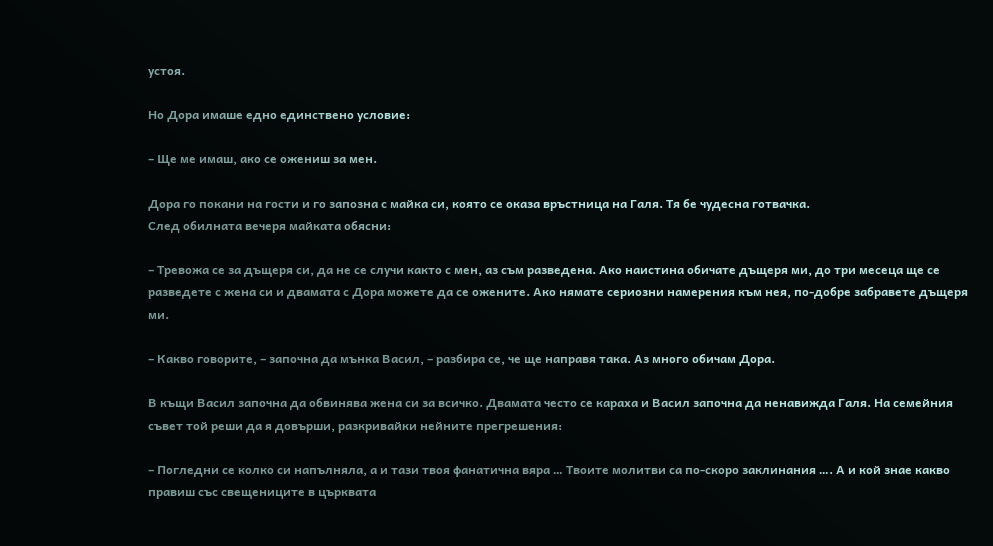устоя.

Но Дора имаше едно единствено условие:

– Ще ме имаш, ако се ожениш за мен.

Дора го покани на гости и го запозна с майка си, която се оказа връстница на Галя. Тя бе чудесна готвачка.
След обилната вечеря майката обясни:

– Тревожа се за дъщеря си, да не се случи както с мен, аз съм разведена. Ако наистина обичате дъщеря ми, до три месеца ще се разведете с жена си и двамата с Дора можете да се ожените. Ако нямате сериозни намерения към нея, по-добре забравете дъщеря ми.

– Какво говорите, – започна да мънка Васил, – разбира се, че ще направя така. Аз много обичам Дора.

В къщи Васил започна да обвинява жена си за всичко. Двамата често се караха и Васил започна да ненавижда Галя. На семейния съвет той реши да я довърши, разкривайки нейните прегрешения:

– Погледни се колко си напълняла, а и тази твоя фанатична вяра … Твоите молитви са по-скоро заклинания …. А и кой знае какво правиш със свещениците в църквата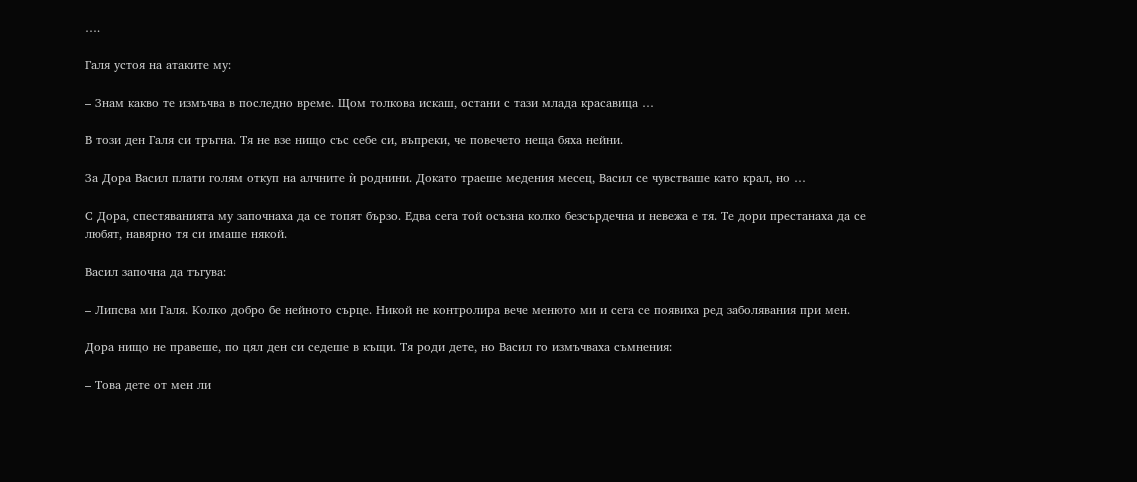….

Галя устоя на атаките му:

– Знам какво те измъчва в последно време. Щом толкова искаш, остани с тази млада красавица …

В този ден Галя си тръгна. Тя не взе нищо със себе си, въпреки, че повечето неща бяха нейни.

За Дора Васил плати голям откуп на алчните ѝ роднини. Докато траеше медения месец, Васил се чувстваше като крал, но …

С Дора, спестяванията му започнаха да се топят бързо. Едва сега той осъзна колко безсърдечна и невежа е тя. Те дори престанаха да се любят, навярно тя си имаше някой.

Васил започна да тъгува:

– Липсва ми Галя. Колко добро бе нейното сърце. Никой не контролира вече менюто ми и сега се появиха ред заболявания при мен.

Дора нищо не правеше, по цял ден си седеше в къщи. Тя роди дете, но Васил го измъчваха съмнения:

– Това дете от мен ли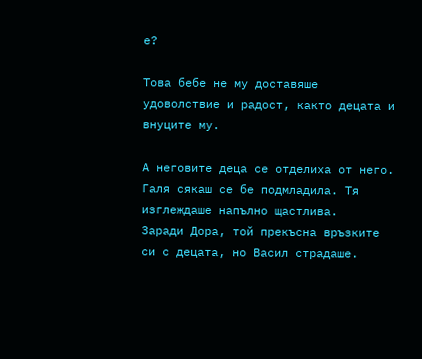е?

Това бебе не му доставяше удоволствие и радост, както децата и внуците му.

А неговите деца се отделиха от него. Галя сякаш се бе подмладила. Тя изглеждаше напълно щастлива.
Заради Дора, той прекъсна връзките си с децата, но Васил страдаше.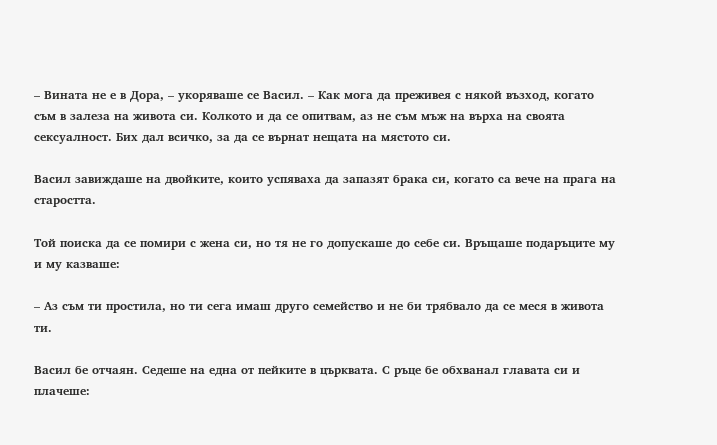– Вината не е в Дора, – укоряваше се Васил. – Как мога да преживея с някой възход, когато съм в залеза на живота си. Колкото и да се опитвам, аз не съм мъж на върха на своята сексуалност. Бих дал всичко, за да се върнат нещата на мястото си.

Васил завиждаше на двойките, които успяваха да запазят брака си, когато са вече на прага на старостта.

Той поиска да се помири с жена си, но тя не го допускаше до себе си. Връщаше подаръците му и му казваше:

– Аз съм ти простила, но ти сега имаш друго семейство и не би трябвало да се меся в живота ти.

Васил бе отчаян. Седеше на една от пейките в църквата. С ръце бе обхванал главата си и плачеше: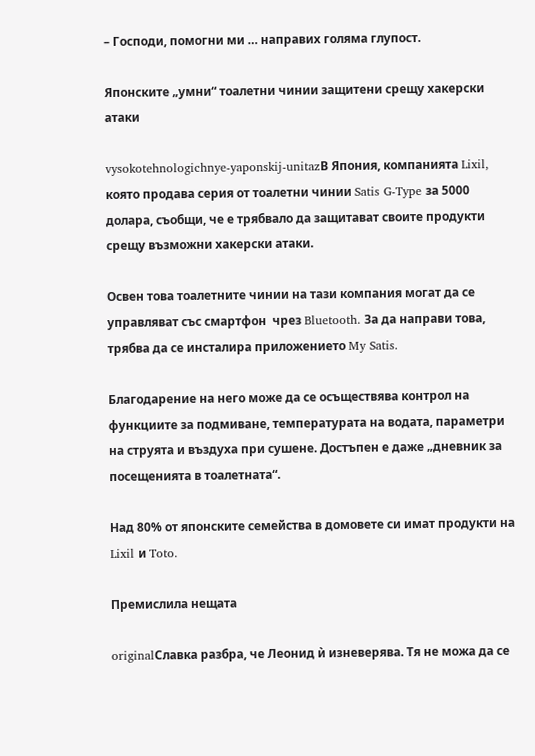– Господи, помогни ми … направих голяма глупост.

Японските „умни“ тоалетни чинии защитени срещу хакерски атаки

vysokotehnologichnye-yaponskij-unitazВ Япония, компанията Lixil, която продава серия от тоалетни чинии Satis G-Type за 5000 долара, съобщи, че е трябвало да защитават своите продукти срещу възможни хакерски атаки.

Освен това тоалетните чинии на тази компания могат да се управляват със смартфон  чрез Bluetooth. За да направи това, трябва да се инсталира приложението My Satis.

Благодарение на него може да се осъществява контрол на функциите за подмиване, температурата на водата, параметри на струята и въздуха при сушене. Достъпен е даже „дневник за посещенията в тоалетната“.

Над 80% от японските семейства в домовете си имат продукти на Lixil и Toto.

Премислила нещата

originalСлавка разбра, че Леонид ѝ изневерява. Тя не можа да се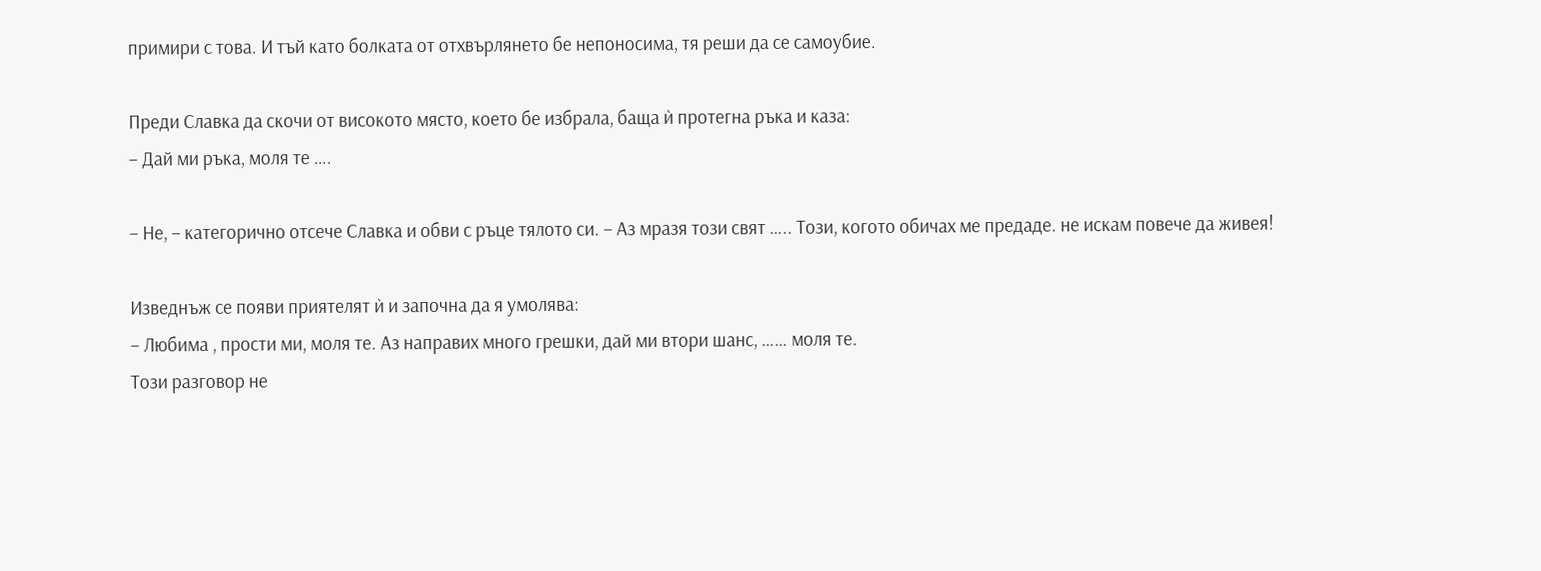примири с това. И тъй като болката от отхвърлянето бе непоносима, тя реши да се самоубие.

Преди Славка да скочи от високото място, което бе избрала, баща ѝ протегна ръка и каза:
– Дай ми ръка, моля те ….

– Не, – категорично отсече Славка и обви с ръце тялото си. – Аз мразя този свят ….. Този, когото обичах ме предаде. не искам повече да живея!

Изведнъж се появи приятелят ѝ и започна да я умолява:
– Любима , прости ми, моля те. Аз направих много грешки, дай ми втори шанс, …… моля те.
Този разговор не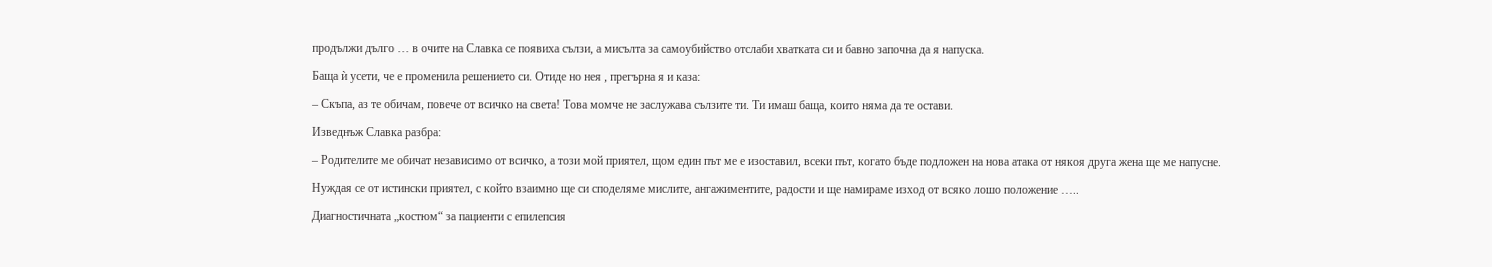продължи дълго … в очите на Славка се появиха сълзи, а мисълта за самоубийство отслаби хватката си и бавно започна да я напуска.

Баща ѝ усети, че е променила решението си. Отиде но нея , прегърна я и каза:

– Скъпа, аз те обичам, повече от всичко на света! Това момче не заслужава сълзите ти. Ти имаш баща, които няма да те остави.

Изведнъж Славка разбра:

– Родителите ме обичат независимо от всичко, а този мой приятел, щом един път ме е изоставил, всеки път, когато бъде подложен на нова атака от някоя друга жена ще ме напусне.

Нуждая се от истински приятел, с който взаимно ще си споделяме мислите, ангажиментите, радости и ще намираме изход от всяко лошо положение …..

Диагностичната „костюм“ за пациенти с епилепсия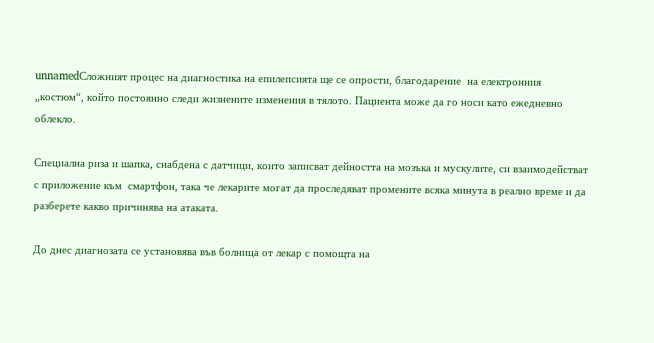unnamedСложният процес на диагностика на епилепсията ще се опрости, благодарение  на електронния „костюм“, който постоянно следи жизнените изменения в тялото. Пациента може да го носи като ежедневно облекло.

Специална риза и шапка, снабдена с датчици, които записват дейността на мозъка и мускулите, си взаимодействат с приложение към  смартфон, така че лекарите могат да проследяват промените всяка минута в реално време и да разберете какво причинява на атаката.

До днес диагнозата се установява във болница от лекар с помощта на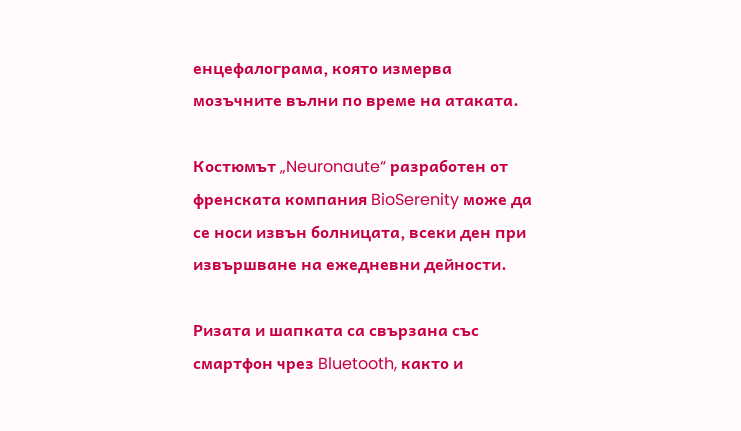енцефалограма, която измерва мозъчните вълни по време на атаката.

Костюмът „Neuronaute“ разработен от френската компания BioSerenity може да се носи извън болницата, всеки ден при извършване на ежедневни дейности.

Ризата и шапката са свързана със смартфон чрез Bluetooth, както и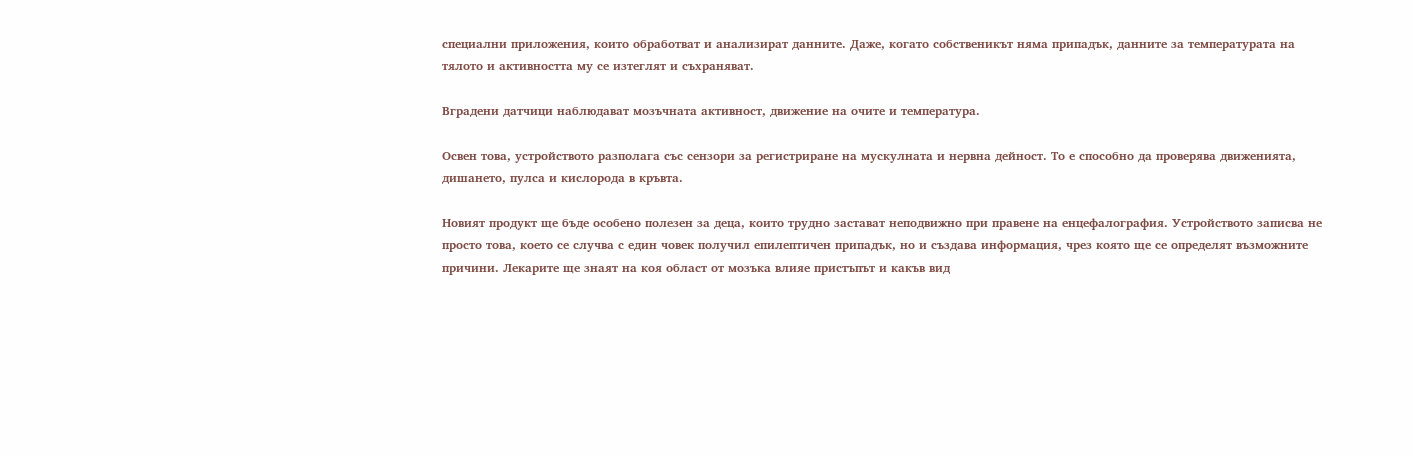специални приложения, които обработват и анализират данните. Даже, когато собственикът няма припадък, данните за температурата на тялото и активността му се изтеглят и съхраняват.

Вградени датчици наблюдават мозъчната активност, движение на очите и температура.

Освен това, устройството разполага със сензори за регистриране на мускулната и нервна дейност. То е способно да проверява движенията, дишането, пулса и кислорода в кръвта.

Новият продукт ще бъде особено полезен за деца, които трудно застават неподвижно при правене на енцефалография. Устройството записва не просто това, което се случва с един човек получил епилептичен припадък, но и създава информация, чрез която ще се определят възможните причини. Лекарите ще знаят на коя област от мозъка влияе пристъпът и какъв вид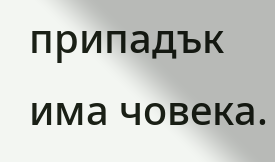припадък има човека.